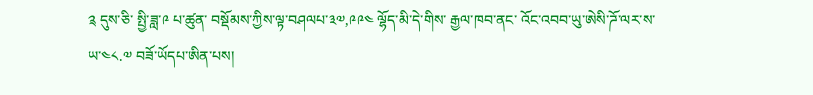༉ དུས་ཅི་ སྤྱི་ཟླ་༩ པ་ཚུན་ བསྡོམས་ཀྱིས་ལྟ་བཤལཔ་༣༧,༩༩༤ ལྷོད་མི་དེ་གིས་ རྒྱལ་ཁབ་ནང་ འོང་འབབ་ཡུ་ཨེསི་ཌོ་ལར་ས་ཡ་༤༨.༧ བཟོ་ཡོདཔ་ཨིན་པས།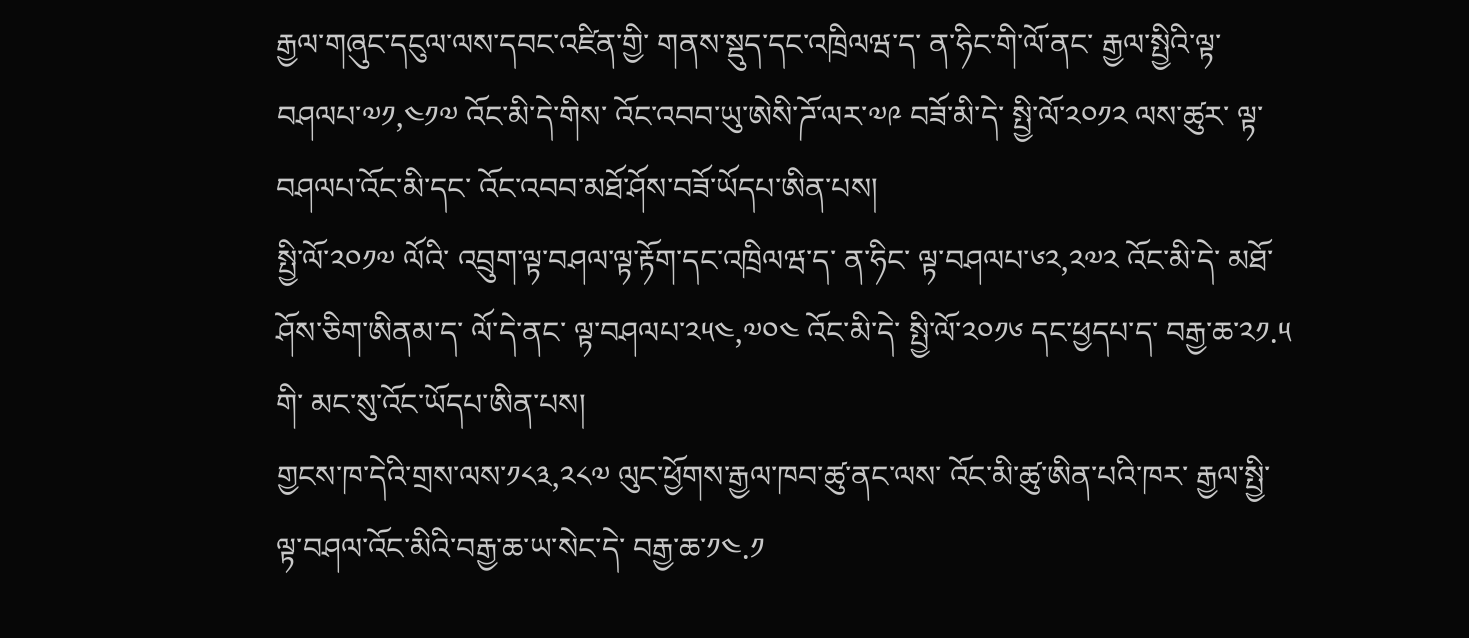རྒྱལ་གཞུང་དངུལ་ལས་དབང་འཛིན་གྱི་ གནས་སྡུད་དང་འཁྲིལཝ་ད་ ན་ཧིང་གི་ལོ་ནང་ རྒྱལ་སྤྱིའི་ལྟ་བཤལཔ་༧༡,༤༡༧ འོང་མི་དེ་གིས་ འོང་འབབ་ཡུ་ཨེསི་ཌོ་ལར་༧༩ བཟོ་མི་དེ་ སྤྱི་ལོ་༢༠༡༢ ལས་ཚུར་ ལྟ་བཤལཔ་འོང་མི་དང་ འོང་འབབ་མཐོ་ཤོས་བཟོ་ཡོདཔ་ཨིན་པས།
སྤྱི་ལོ་༢༠༡༧ ལོའི་ འབྲུག་ལྟ་བཤལ་ལྟ་རྟོག་དང་འཁྲིལཝ་ད་ ན་ཧིང་ ལྟ་བཤལཔ་༦༢,༢༧༢ འོང་མི་དེ་ མཐོ་ཤོས་ཅིག་ཨིནམ་ད་ ལོ་དེ་ནང་ ལྟ་བཤལཔ་༢༥༤,༧༠༤ འོང་མི་དེ་ སྤྱི་ལོ་༢༠༡༦ དང་ཕྱདཔ་ད་ བརྒྱ་ཆ་༢༡.༥ གི་ མང་སུ་འོང་ཡོདཔ་ཨིན་པས།
གྱངས་ཁ་དེའི་གྲས་ལས་༡༨༣,༢༨༧ ལུང་ཕྱོགས་རྒྱལ་ཁབ་ཚུ་ནང་ལས་ འོང་མི་ཚུ་ཨིན་པའི་ཁར་ རྒྱལ་སྤྱི་ལྟ་བཤལ་འོང་མིའི་བརྒྱ་ཆ་ཡ་སེང་དེ་ བརྒྱ་ཆ་༡༤.༡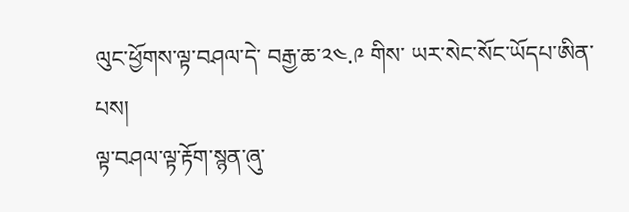ལུང་ཕྱོགས་ལྟ་བཤལ་དེ་ བརྒྱ་ཆ་༢༤.༩ གིས་ ཡར་སེང་སོང་ཡོདཔ་ཨིན་པས།
ལྟ་བཤལ་ལྟ་རྟོག་སྙན་ཞུ་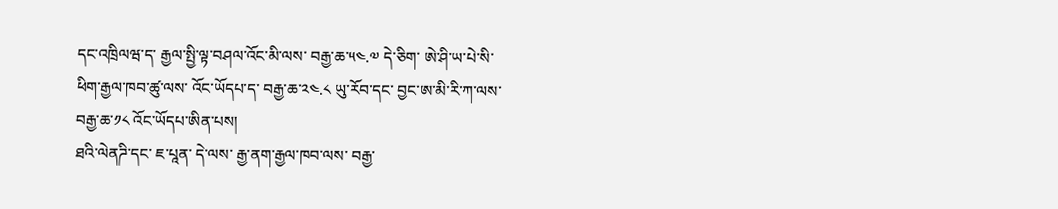དང་འཁྲིལཝ་ད་ རྒྱལ་སྤྱི་ལྟ་བཤལ་འོང་མི་ལས་ བརྒྱ་ཆ་༥༤.༧ དེ་ཅིག་ ཨེ་ཤི་ཡ་པེ་སི་ཕིག་རྒྱལ་ཁབ་ཚུ་ལས་ འོང་ཡོདཔ་ད་ བརྒྱ་ཆ་༢༤.༨ ཡུ་རོབ་དང་ བྱང་ཨ་མི་རི་ཀ་ལས་ བརྒྱ་ཆ་༡༨ འོང་ཡོདཔ་ཨིན་པས།
ཐའི་ལེནཌི་དང་ ཇ་པཱན་ དེ་ལས་ རྒྱ་ནག་རྒྱལ་ཁབ་ལས་ བརྒྱ་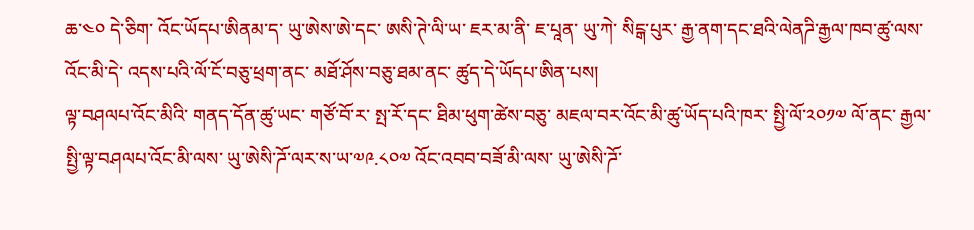ཆ་༤༠ དེ་ཅིག་ འོང་ཡོདཔ་ཨིནམ་ད་ ཡུ་ཨེས་ཨེ་དང་ ཨསི་ཊེ་ལི་ཡ་ ཇར་མ་ནི་ ཇ་པཱན་ ཡུ་ཀེ་ སིངྒ་པུར་ རྒྱ་ནག་དང་ཐའི་ལེནཌི་རྒྱལ་ཁབ་ཚུ་ལས་འོང་མི་དེ་ འདས་པའི་ལོ་ངོ་བཅུ་ཕྲག་ནང་ མཐོ་ཤོས་བཅུ་ཐམ་ནང་ ཚུད་དེ་ཡོདཔ་ཨིན་པས།
ལྟ་བཤལཔ་འོང་མིའི་ གནད་དོན་ཚུ་ཡང་ གཙོ་བོ་ར་ སྤ་རོ་དང་ ཐིམ་ཕུག་ཚེས་བཅུ་ མཇལ་བར་འོང་མི་ཚུ་ཡོད་པའི་ཁར་ སྤྱི་ལོ་༢༠༡༧ ལོ་ནང་ རྒྱལ་སྤྱི་ལྟ་བཤལཔ་འོང་མི་ལས་ ཡུ་ཨེསི་ཌོ་ལར་ས་ཡ་༧༩.༨༠༧ འོང་འབབ་བཟོ་མི་ལས་ ཡུ་ཨེསི་ཌོ་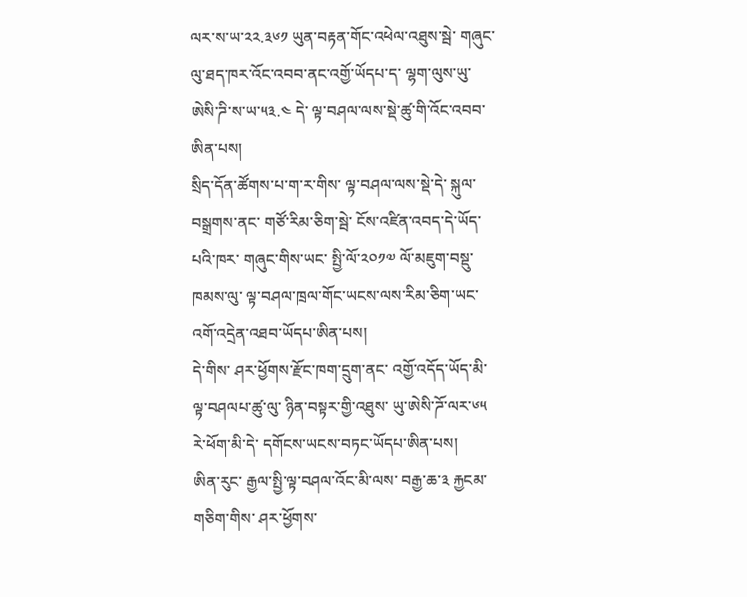ལར་ས་ཡ་༢༢.༣༦༡ ཡུན་བརྟན་གོང་འཕེལ་འཐུས་སྦེ་ གཞུང་ལུ་ཐད་ཁར་འོང་འབབ་ནང་འགྱོ་ཡོདཔ་ད་ ལྷག་ལུས་ཡུ་ཨེསི་ཌི་ས་ཡ་༥༣.༤ དེ་ ལྟ་བཤལ་ལས་སྡེ་ཚུ་གི་འོང་འབབ་ཨིན་པས།
སྲིད་དོན་ཚོགས་པ་ག་ར་གིས་ ལྟ་བཤལ་ལས་སྡེ་དེ་ སྐུལ་བསྒྲགས་ནང་ གཙོ་རིམ་ཅིག་སྦེ་ ངོས་འཛིན་འབད་དེ་ཡོད་པའི་ཁར་ གཞུང་གིས་ཡང་ སྤྱི་ལོ་༢༠༡༧ ལོ་མཇུག་བསྡུ་ཁམས་ལུ་ ལྟ་བཤལ་ཁྲལ་གོང་ཡངས་ལས་རིམ་ཅིག་ཡང་ འགོ་འདྲེན་འཐབ་ཡོདཔ་ཨིན་པས།
དེ་གིས་ ཤར་ཕྱོགས་རྫོང་ཁག་དྲུག་ནང་ འགྱོ་འདོད་ཡོད་མི་ ལྟ་བཤལཔ་ཚུ་ལུ་ ཉིན་བསྟར་གྱི་འཐུས་ ཡུ་ཨེསི་ཌོ་ལར་༦༥ རེ་ཕོག་མི་དེ་ དགོངས་ཡངས་བཏང་ཡོདཔ་ཨིན་པས།
ཨིན་རུང་ རྒྱལ་སྤྱི་ལྟ་བཤལ་འོང་མི་ལས་ བརྒྱ་ཆ་༣ རྐྱངམ་གཅིག་གིས་ ཤར་ཕྱོགས་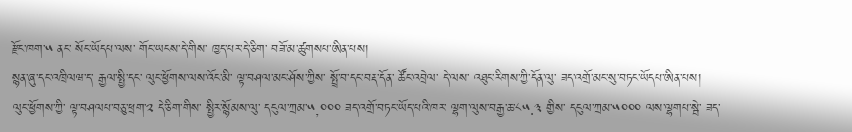རྫོང་ཁག་༥ ནང་ སོང་ཡོདཔ་ལས་ གོང་ཡངས་དེ་གིས་ ཁྱད་པར་དེ་ཅིག་ བཟོ་མ་ཚུགསཔ་ཨིན་པས།
སྙན་ཞུ་དང་འཁྲིལཝ་ད་ རྒྱལ་སྤྱི་དང་ ལུང་ཕྱོགས་ལས་འོང་མི་ ལྟ་བཤལ་མང་ཤོས་ཀྱིས་ སྤྲོ་བ་དང་བརྡ་དོན་ ཚོང་འབྲེལ་ དེ་ལས་ འཐུང་རིགས་ཀྱི་དོན་ལུ་ ཟད་འགྲོ་མང་སུ་བཏང་ཡོདཔ་ཨིན་པས།
ལུང་ཕྱོགས་ཀྱི་ ལྟ་བཤལཔ་བཅུ་ཕྲག་༢ དེ་ཅིག་གིས་ སྤྱིར་སྙོམས་ལུ་ དངུལ་ཀྲམ་༥,༠༠༠ ཟད་འགྲོ་བཏང་ཡོད་པའི་ཁར་ ལྷག་ལུས་བརྒྱ་ཆ་༨༥.༣ གྱིས་ དངུལ་ཀྲམ་༥༠༠༠ ལས་ལྷགཔ་སྦེ་ ཟད་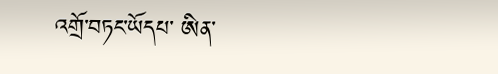འགྲོ་བཏང་ཡོདཔ་ ཨིན་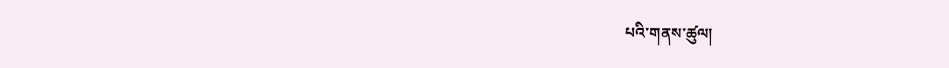པའི་གནས་ཚུལ།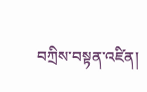བཀྲིས་བསྟན་འཛིན།